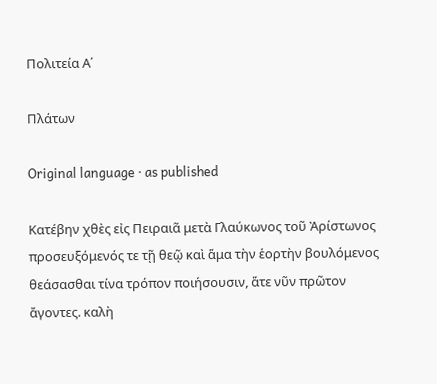Πολιτεία Α΄

Πλάτων

Original language · as published

Κατέβην χθὲς εἰς Πειραιᾶ μετὰ Γλαύκωνος τοῦ Ἀρίστωνος προσευξόμενός τε τῇ θεῷ καὶ ἅμα τὴν ἑορτὴν βουλόμενος θεάσασθαι τίνα τρόπον ποιήσουσιν, ἅτε νῦν πρῶτον ἄγοντες. καλὴ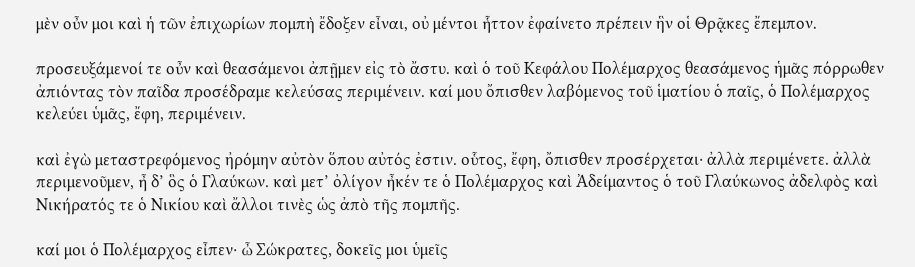μὲν οὖν μοι καὶ ἡ τῶν ἐπιχωρίων πομπὴ ἔδοξεν εἶναι, οὐ μέντοι ἧττον ἐφαίνετο πρέπειν ἣν οἱ Θρᾷκες ἔπεμπον.

προσευξάμενοί τε οὖν καὶ θεασάμενοι ἀπῇμεν εἰς τὸ ἄστυ. καὶ ὁ τοῦ Κεφάλου Πολέμαρχος θεασάμενος ἡμᾶς πόρρωθεν ἀπιόντας τὸν παῖδα προσέδραμε κελεύσας περιμένειν. καί μου ὄπισθεν λαβόμενος τοῦ ἱματίου ὁ παῖς, ὁ Πολέμαρχος κελεύει ὑμᾶς, ἔφη, περιμένειν.

καὶ ἐγὼ μεταστρεφόμενος ἠρόμην αὐτὸν ὅπου αὐτός ἐστιν. οὗτος, ἔφη, ὄπισθεν προσέρχεται· ἀλλὰ περιμένετε. ἀλλὰ περιμενοῦμεν, ἦ δ’ ὃς ὁ Γλαύκων. καὶ μετ’ ὀλίγον ἦκέν τε ὁ Πολέμαρχος καὶ Ἀδείμαντος ὁ τοῦ Γλαύκωνος ἀδελφὸς καὶ Νικήρατός τε ὁ Νικίου καὶ ἄλλοι τινὲς ὡς ἀπὸ τῆς πομπῆς.

καί μοι ὁ Πολέμαρχος εἶπεν· ὦ Σώκρατες, δοκεῖς μοι ὑμεῖς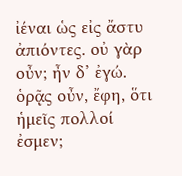ἰέναι ὡς εἰς ἄστυ ἀπιόντες. οὐ γὰρ οὖν; ἦν δ’ ἐγώ. ὁρᾷς οὖν, ἔφη, ὅτι ἡμεῖς πολλοί ἐσμεν;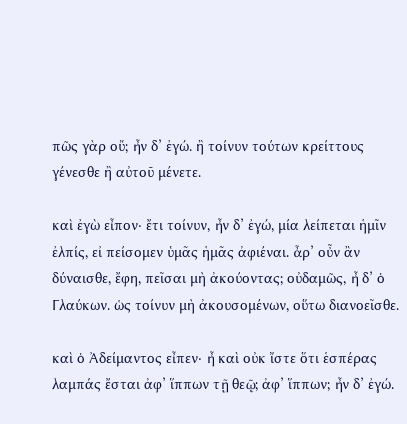πῶς γὰρ οὔ; ἦν δ’ ἐγώ. ἢ τοίνυν τούτων κρείττους γένεσθε ἢ αὐτοῦ μένετε.

καὶ ἐγὼ εἶπον· ἔτι τοίνυν, ἦν δ’ ἐγώ, μία λείπεται ἡμῖν ἐλπίς, εἰ πείσομεν ὑμᾶς ἡμᾶς ἀφιέναι. ἆρ’ οὖν ἂν δύναισθε, ἔφη, πεῖσαι μὴ ἀκούοντας; οὐδαμῶς, ἦ δ’ ὁ Γλαύκων. ὡς τοίνυν μὴ ἀκουσομένων, οὕτω διανοεῖσθε.

καὶ ὁ Ἀδείμαντος εἶπεν· ἦ καὶ οὐκ ἴστε ὅτι ἑσπέρας λαμπάς ἔσται ἀφ’ ἵππων τῇ θεῷ; ἀφ’ ἵππων; ἦν δ’ ἐγώ.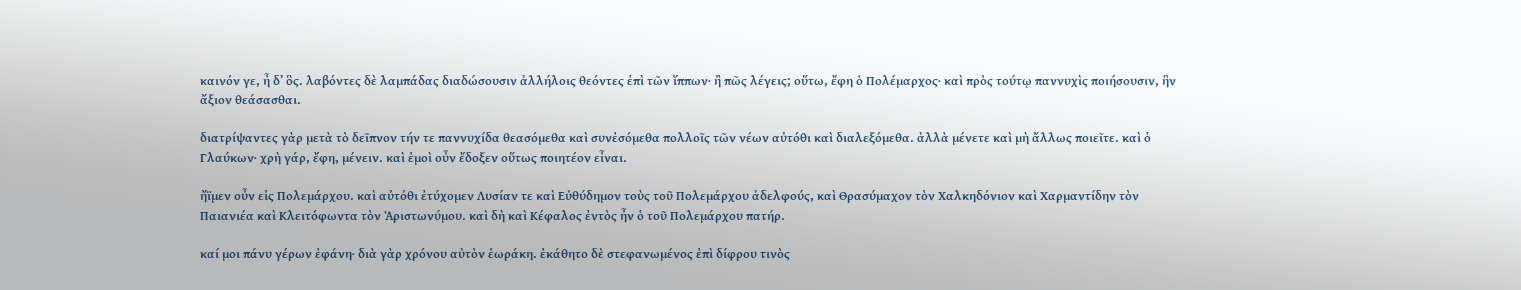καινόν γε, ἦ δ’ ὃς. λαβόντες δὲ λαμπάδας διαδώσουσιν ἀλλήλοις θεόντες ἐπὶ τῶν ἵππων· ἢ πῶς λέγεις; οὕτω, ἔφη ὁ Πολέμαρχος· καὶ πρὸς τούτῳ παννυχὶς ποιήσουσιν, ἣν ἄξιον θεάσασθαι.

διατρίψαντες γὰρ μετὰ τὸ δεῖπνον τήν τε παννυχίδα θεασόμεθα καὶ συνἐσόμεθα πολλοῖς τῶν νέων αὐτόθι καὶ διαλεξόμεθα. ἀλλὰ μένετε καὶ μὴ ἄλλως ποιεῖτε. καὶ ὁ Γλαύκων· χρὴ γάρ, ἔφη, μένειν. καὶ ἐμοὶ οὖν ἔδοξεν οὕτως ποιητέον εἶναι.

ἤϊμεν οὖν εἰς Πολεμάρχου. καὶ αὐτόθι ἐτύχομεν Λυσίαν τε καὶ Εὐθύδημον τοὺς τοῦ Πολεμάρχου ἀδελφούς, καὶ Θρασύμαχον τὸν Χαλκηδόνιον καὶ Χαρμαντίδην τὸν Παιανιέα καὶ Κλειτόφωντα τὸν Ἀριστωνύμου. καὶ δὴ καὶ Κέφαλος ἐντὸς ἦν ὁ τοῦ Πολεμάρχου πατήρ.

καί μοι πάνυ γέρων ἐφάνη· διὰ γὰρ χρόνου αὐτὸν ἑωράκη. ἐκάθητο δὲ στεφανωμένος ἐπὶ δίφρου τινὸς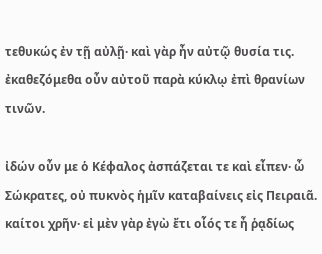τεθυκώς ἐν τῇ αὐλῇ· καὶ γὰρ ἦν αὐτῷ θυσία τις. ἐκαθεζόμεθα οὖν αὐτοῦ παρὰ κύκλῳ ἐπὶ θρανίων τινῶν.

ἰδών οὖν με ὁ Κέφαλος ἀσπάζεται τε καὶ εἶπεν· ὦ Σώκρατες, οὐ πυκνὸς ἡμῖν καταβαίνεις εἰς Πειραιᾶ. καίτοι χρῆν· εἰ μὲν γὰρ ἐγὼ ἔτι οἷός τε ἦ ῥᾳδίως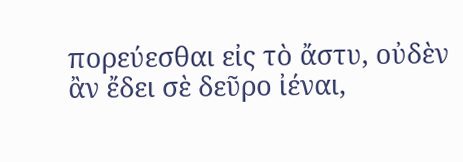πορεύεσθαι εἰς τὸ ἄστυ, οὐδὲν ἂν ἔδει σὲ δεῦρο ἰέναι,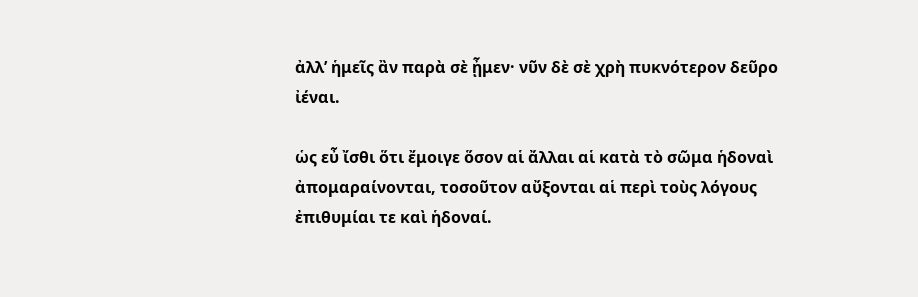ἀλλ’ ἡμεῖς ἂν παρὰ σὲ ᾖμεν· νῦν δὲ σὲ χρὴ πυκνότερον δεῦρο ἰέναι.

ὡς εὖ ἴσθι ὅτι ἔμοιγε ὅσον αἱ ἄλλαι αἱ κατὰ τὸ σῶμα ἡδοναὶ ἀπομαραίνονται, τοσοῦτον αὔξονται αἱ περὶ τοὺς λόγους ἐπιθυμίαι τε καὶ ἡδοναί.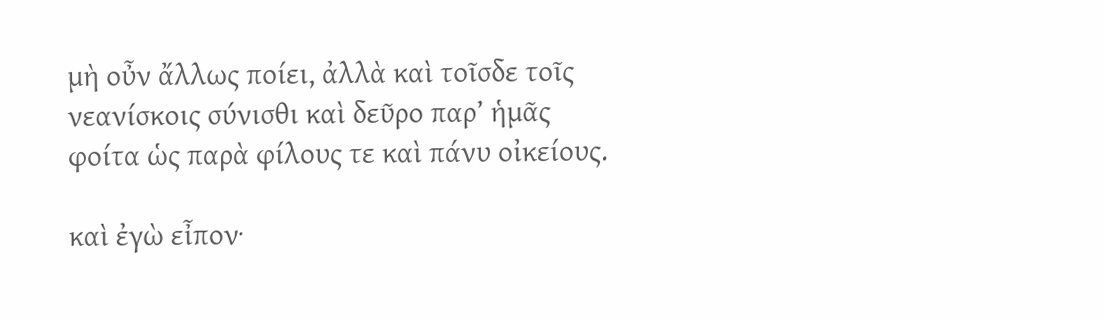μὴ οὖν ἄλλως ποίει, ἀλλὰ καὶ τοῖσδε τοῖς νεανίσκοις σύνισθι καὶ δεῦρο παρ’ ἡμᾶς φοίτα ὡς παρὰ φίλους τε καὶ πάνυ οἰκείους.

καὶ ἐγὼ εἶπον·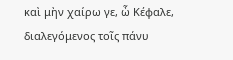καὶ μὴν χαίρω γε, ὦ Κέφαλε, διαλεγόμενος τοῖς πάνυ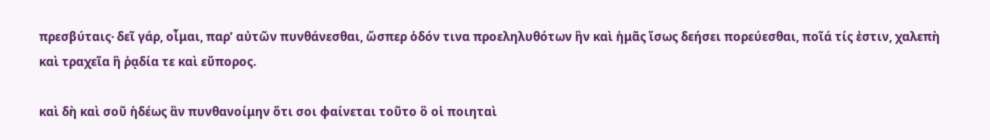πρεσβύταις· δεῖ γάρ, οἶμαι, παρ’ αὐτῶν πυνθάνεσθαι, ὥσπερ ὁδόν τινα προεληλυθότων ἣν καὶ ἡμᾶς ἴσως δεήσει πορεύεσθαι, ποῖά τίς ἐστιν, χαλεπὴ καὶ τραχεῖα ἢ ῥᾳδία τε καὶ εὔπορος.

καὶ δὴ καὶ σοῦ ἡδέως ἂν πυνθανοίμην ὅτι σοι φαίνεται τοῦτο ὃ οἱ ποιηταὶ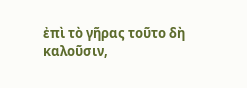ἐπὶ τὸ γῆρας τοῦτο δὴ καλοῦσιν,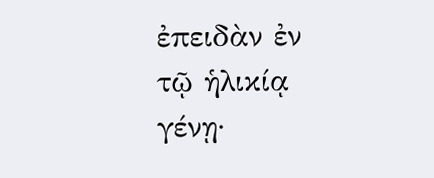ἐπειδὰν ἐν τῷ ἡλικίᾳ γένῃ·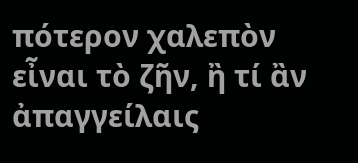πότερον χαλεπὸν εἶναι τὸ ζῆν, ἢ τί ἂν ἀπαγγείλαις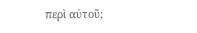περὶ αὐτοῦ;